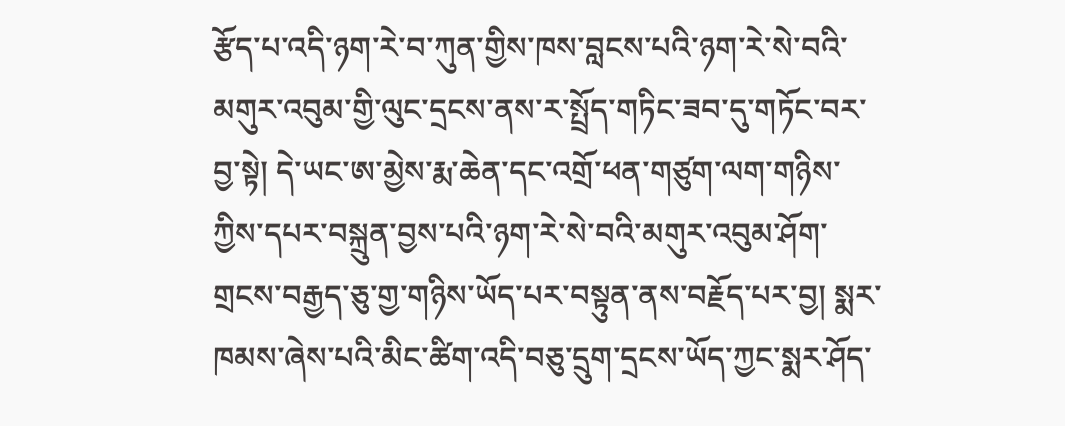རྩོད་པ་འདི་ཉག་རེ་བ་ཀུན་གྱིས་ཁས་བླངས་པའི་ཉག་རེ་སེ་བའི་མགུར་འབུམ་གྱི་ལུང་དྲངས་ནས་ར་སྤྲོད་གཏིང་ཟབ་དུ་གཏོང་བར་བྱ་སྟེ། དེ་ཡང་ཨ་མྱེས་རྨ་ཆེན་དང་འགྲོ་ཕན་གཙུག་ལག་གཉིས་ཀྱིས་དཔར་བསྐྲུན་བྱས་པའི་ཉག་རེ་སེ་བའི་མགུར་འབུམ་ཤོག་གྲངས་བརྒྱད་ཅུ་གྱ་གཉིས་ཡོད་པར་བསྟུན་ནས་བརྗོད་པར་བྱ། སྨར་ཁམས་ཞེས་པའི་མིང་ཚིག་འདི་བཅུ་དྲུག་དྲངས་ཡོད་ཀྱང་སྨར་ཤོད་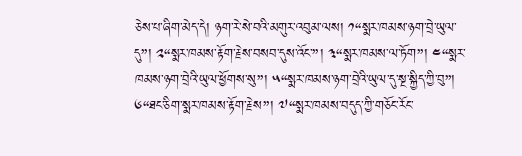ཅེས་པ་ཞིག་མེད་དེ། ཉག་རེ་སེ་བའི་མགུར་འབུམ་ལས། ༡“སྨར་ཁམས་ཉག་བྲེ་ཡུལ་དུ”། ༢“སྨར་ཁམས་རྟོག་རྗེས་བསབ་དུས་འོང་”། ༣“སྨར་ཁམས་ལ་ཏོག”། ༤“སྨར་ཁམས་ཉག་བྲེའི་ཡུལ་ཕྱོགས་སུ”། ༥“སྨར་ཁམས་ཉག་བྲེའི་ཡུལ་དུ་སྔ་སྐྱིད་ཀྱི་བུ”། ༦“ཐང་ཅིག་སྨར་ཁམས་རྟོག་རྗེས”། ༧“སྨར་ཁམས་བདུད་ཀྱི་གཅོང་རོང་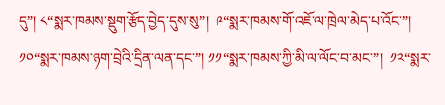དུ”། ༨“སྨར་ཁམས་སྡུག་རྩོད་བྱེད་དུས་སུ”།  ༩“སྨར་ཁམས་གོ་འཇོ་ལ་ཁྲེལ་མེད་པ་འོང་”། ༡༠“སྨར་ཁམས་ཉག་བྲེའི་དྲིན་ལན་དང་”། ༡༡“སྨར་ཁམས་ཀྱི་མི་ལ་ལོང་བ་མང་”།  ༡༢“སྨར་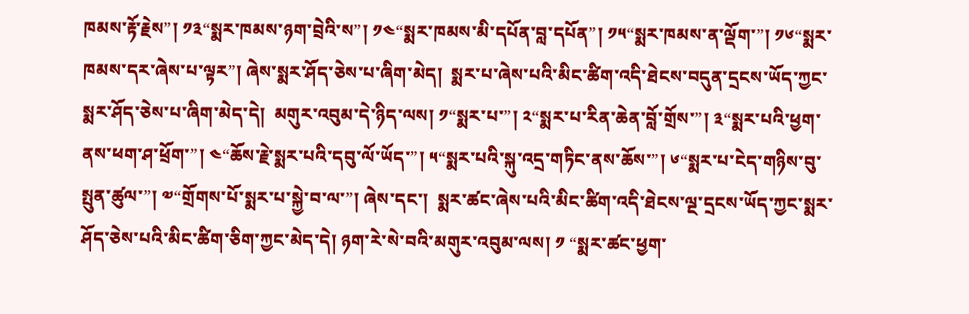ཁམས་རྟོ་རྗེས”། ༡༣“སྨར་ཁམས་ཉག་བྲེའི་ས”། ༡༤“སྨར་ཁམས་མི་དཔོན་བླ་དཔོན”། ༡༥“སྨར་ཁམས་ན་ལྡོག་”། ༡༦“སྨར་ཁམས་དར་ཞེས་པ་ལྟར”། ཞེས་སྨར་ཤོད་ཅེས་པ་ཞིག་མེད།  སྨར་པ་ཞེས་པའི་མིང་ཚིག་འདི་ཐེངས་བདུན་དྲངས་ཡོད་ཀྱང་སྨར་ཤོད་ཅེས་པ་ཞིག་མེད་དེ།  མགུར་འབུམ་དེ་ཉིད་ལས། ༡“སྨར་པ་”། ༢“སྨར་པ་རིན་ཆེན་བློ་གྲོས་”། ༣“སྨར་པའི་ཕྱག་ནས་ཕག་ཤ་ཕྲོག་”། ༤“ཆོས་རྗེ་སྨར་པའི་དབུ་ལོ་ཡོད་”། ༥“སྨར་པའི་སྐུ་འདྲ་གཏིང་ནས་ཆོས་”། ༦“སྨར་པ་ངེད་གཉིས་བུ་སྤུན་ཚུལ་”། ༧“གྲོགས་པོ་སྨར་པ་སྐྱེ་བ་ལ་”། ཞེས་དང་།  སྨར་ཚང་ཞེས་པའི་མིང་ཚིག་འདི་ཐེངས་ལྔ་དྲངས་ཡོད་ཀྱང་སྨར་ཤོད་ཅེས་པའི་མིང་ཚིག་ཅིག་ཀྱང་མེད་དེ། ཉག་རེ་སེ་བའི་མགུར་འབུམ་ལས། ༡ “སྨར་ཚང་ཕྱག་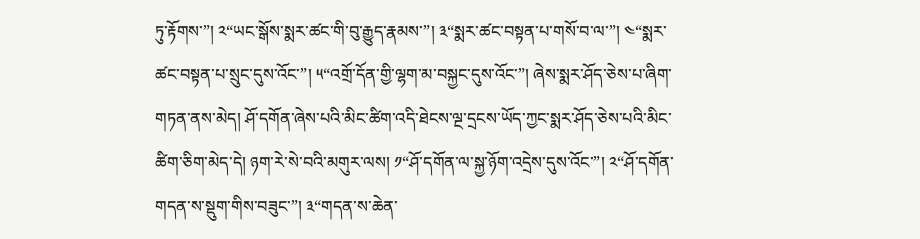ཏུ་རྟོགས་”། ༢“ཡང་སྒོས་སྨར་ཚང་གི་བུ་རྒྱུད་རྣམས་”། ༣“སྨར་ཚང་བསྟན་པ་གསོ་བ་ལ་”། ༤“སྨར་ཚང་བསྟན་པ་སྲུང་དུས་འོང་”། ༥“འགྲོ་དོན་གྱི་ལྷག་མ་བསྐྱང་དུས་འོང་”། ཞེས་སྨར་ཤོད་ཅེས་པ་ཞིག་གཏན་ནས་མེད། ཤོ་དགོན་ཞེས་པའི་མིང་ཚིག་འདི་ཐེངས་ལྔ་དྲངས་ཡོད་ཀྱང་སྨར་ཤོད་ཅེས་པའི་མིང་ཚིག་ཅིག་མེད་དེ། ཉག་རེ་སེ་བའི་མགུར་ལས། ༡“ཤོ་དགོན་ལ་སྐྱ་ཉོག་འདྲེས་དུས་འོང་”། ༢“ཤོ་དགོན་གདན་ས་སྡུག་གིས་བཟུང་”། ༣“གདན་ས་ཆེན་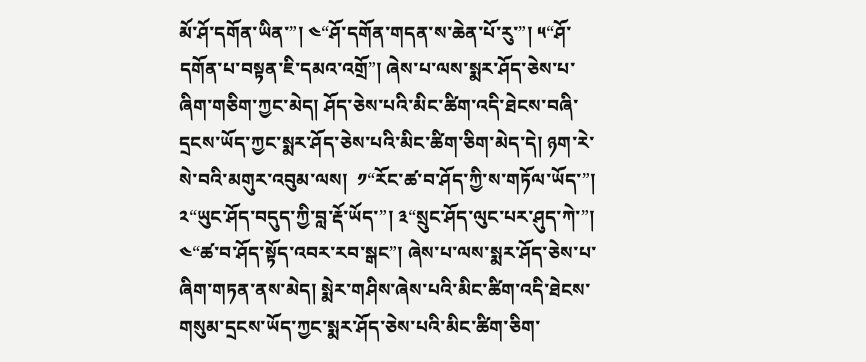མོ་ཤོ་དགོན་ཡིན་”། ༤“ཤོ་དགོན་གདན་ས་ཆེན་པོ་རུ་”། ༥“ཤོ་དགོན་པ་བསྟན་ཇི་དམའ་འགྲོ”། ཞེས་པ་ལས་སྨར་ཤོད་ཅེས་པ་ཞིག་གཅིག་ཀྱང་མེད། ཤོད་ཅེས་པའི་མིང་ཚིག་འདི་ཐེངས་བཞི་དྲངས་ཡོད་ཀྱང་སྨར་ཤོད་ཅེས་པའི་མིང་ཚིག་ཅིག་མེད་དེ། ཉག་རེ་སེ་བའི་མགུར་འབུམ་ལས།  ༡“རོང་ཚ་བ་ཤོད་ཀྱི་ས་གཏོལ་ཡོད་”། ༢“ཡུང་ཤོད་བདུད་ཀྱི་བླ་རྡོ་ཡོད་”། ༣“སྲུང་ཤོད་ལུང་པར་ཤུད་ཀེ་”།  ༤“ཚ་བ་ཤོད་སྟོད་འབར་རབ་སྒང”། ཞེས་པ་ལས་སྨར་ཤོད་ཅེས་པ་ཞིག་གཏན་ནས་མེད། སྨེར་གཤིས་ཞེས་པའི་མིང་ཚིག་འདི་ཐེངས་གསུམ་དྲངས་ཡོད་ཀྱང་སྨར་ཤོད་ཅེས་པའི་མིང་ཚིག་ཅིག་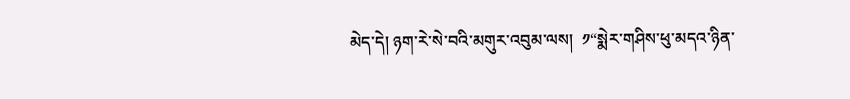མེད་དེ། ཉག་རེ་སེ་བའི་མགུར་འབུམ་ལས།  ༡“སྨེར་གཤིས་ཕུ་མདའ་ཉིན་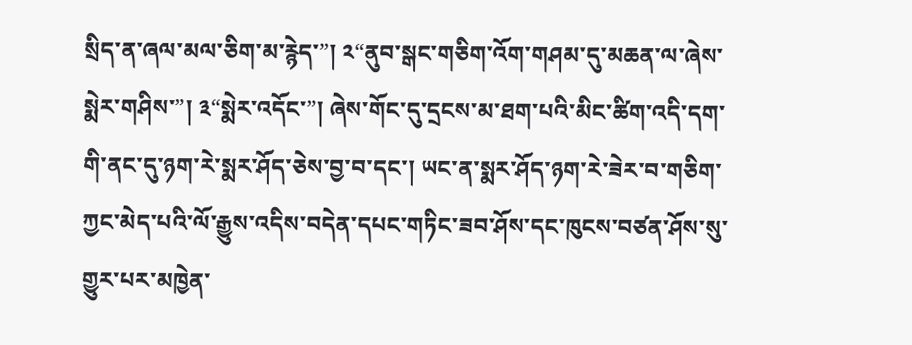སྲིད་ན་ཞལ་མལ་ཅིག་མ་རྙེད་”། ༢“ནུབ་སྒང་གཅིག་འོག་གཤམ་དུ་མཆན་ལ་ཞེས་སྨེར་གཤིས་”། ༣“སྨེར་འདོང་”། ཞེས་གོང་དུ་དྲངས་མ་ཐག་པའི་མིང་ཚིག་འདི་དག་གི་ནང་དུ་ཉག་རེ་སྨར་ཤོད་ཅེས་བྱ་བ་དང་། ཡང་ན་སྨར་ཤོད་ཉག་རེ་ཟེར་བ་གཅིག་ཀྱང་མེད་པའི་ལོ་རྒྱུས་འདིས་བདེན་དཔང་གཏིང་ཟབ་ཤོས་དང་ཁུངས་བཙན་ཤོས་སུ་གྱུར་པར་མཁྱེན་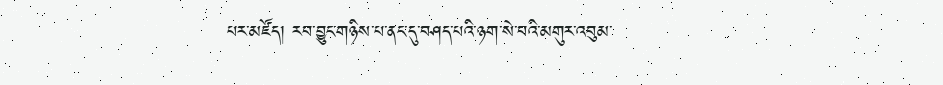པར་མཛོད། རབ་བྱུང་གཉིས་པ་ནང་དུ་བཤད་པའི་ཉག་སེ་བའི་མགུར་འབུམ་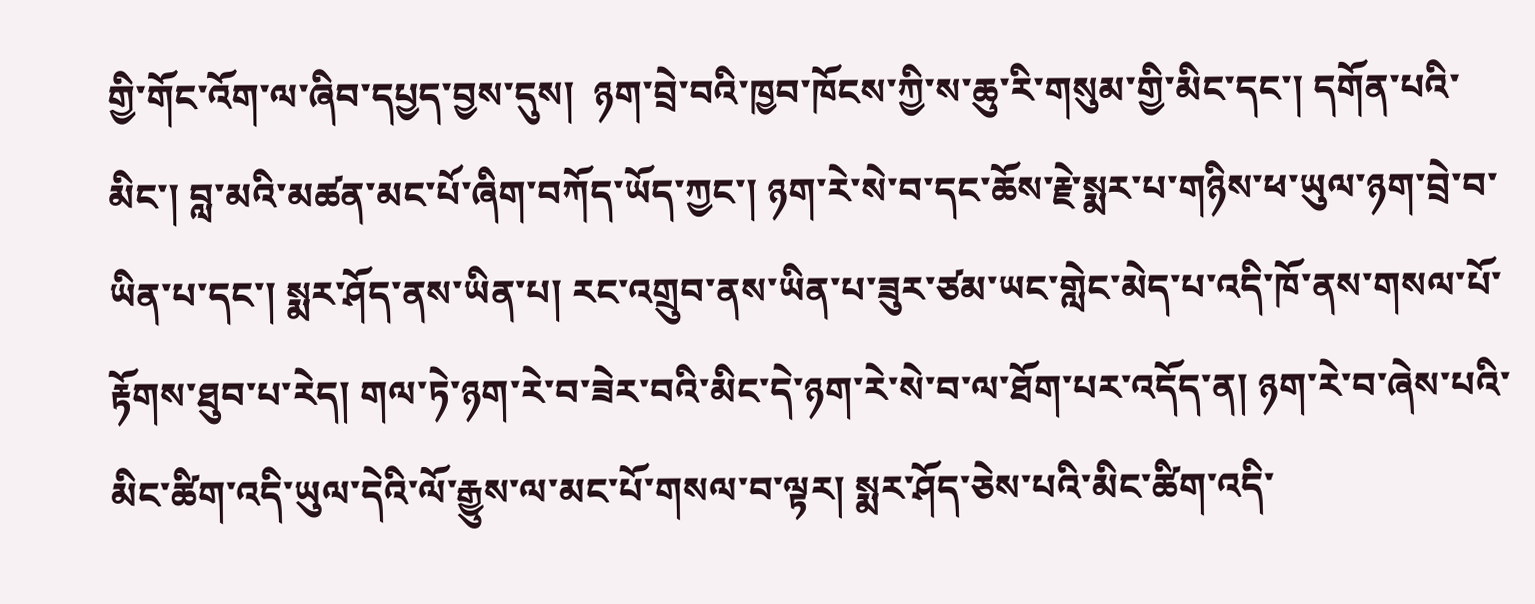གྱི་གོང་འོག་ལ་ཞིབ་དཔྱད་བྱས་དུས།  ཉག་བྲེ་བའི་ཁྱབ་ཁོངས་ཀྱི་ས་ཆུ་རི་གསུམ་གྱི་མིང་དང་། དགོན་པའི་མིང་། བླ་མའི་མཚན་མང་པོ་ཞིག་བཀོད་ཡོད་ཀྱང་། ཉག་རེ་སེ་བ་དང་ཆོས་རྗེ་སྨར་པ་གཉིས་ཕ་ཡུལ་ཉག་བྲེ་བ་ཡིན་པ་དང་། སྨར་ཤོད་ནས་ཡིན་པ། རང་འགྲུབ་ནས་ཡིན་པ་ཟུར་ཙམ་ཡང་གླེང་མེད་པ་འདི་ཁོ་ནས་གསལ་པོ་རྟོགས་ཐུབ་པ་རེད། གལ་ཏེ་ཉག་རེ་བ་ཟེར་བའི་མིང་དེ་ཉག་རེ་སེ་བ་ལ་ཐོག་པར་འདོད་ན། ཉག་རེ་བ་ཞེས་པའི་མིང་ཚིག་འདི་ཡུལ་དེའི་ལོ་རྒྱུས་ལ་མང་པོ་གསལ་བ་ལྟར། སྨར་ཤོད་ཅེས་པའི་མིང་ཚིག་འདི་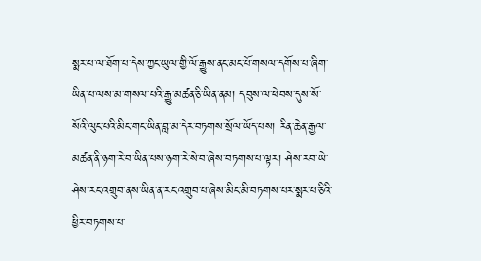སྨར་པ་ལ་ཐོག་པ་དེས་ཀྱང་ཡུལ་གྱི་ལོ་རྒྱུས་ནང་མང་པོ་གསལ་དགོས་པ་ཞིག་ཡིན་པ་ལས་མ་གསལ་པའི་རྒྱུ་མཚན་ཅི་ཡིན་ནམ། དབུས་ལ་ཕེབས་དུས་སོ་སོའི་ལུང་པའི་མིང་གང་ཡིན་བླ་མ་དེར་བཏགས་སྲོལ་ཡོད་པས། རིན་ཆེན་རྒྱལ་མཚན་ནི་ཉག་རེ་བ་ཡིན་པས་ཉག་རེ་སེ་བ་ཞེས་བཏགས་པ་ལྟར། ཤེས་རབ་ཡེ་ཤེས་རང་འགྲུབ་ནས་ཡིན་ན་རང་འགྲུབ་པ་ཞེས་མིང་མི་བཏགས་པར་སྨར་པ་ཅིའི་ཕྱིར་བཏགས་པ་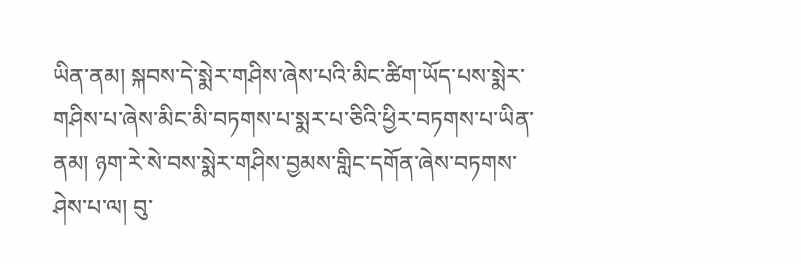ཡིན་ནམ། སྐབས་དེ་སྨེར་གཤིས་ཞེས་པའི་མིང་ཚིག་ཡོད་པས་སྨེར་གཤིས་པ་ཞེས་མིང་མི་བཏགས་པ་སྨར་པ་ཅིའི་ཕྱིར་བཏགས་པ་ཡིན་ནམ། ཉག་རེ་སེ་བས་སྨེར་གཤིས་བྱམས་གླིང་དགོན་ཞེས་བཏགས་ཤེས་པ་ལ། བུ་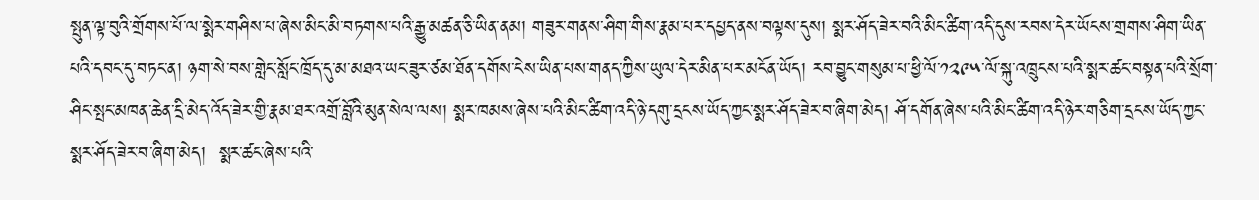སྤུན་ལྟ་བུའི་གྲོགས་པོ་ལ་སྨེར་གཤིས་པ་ཞེས་མིང་མི་བཏགས་པའི་རྒྱུ་མཚན་ཅི་ཡིན་ནམ། གཟུར་གནས་ཤིག་གིས་རྣམ་པར་དཔྱད་ནས་བལྟས་དུས། སྨར་ཤོད་ཟེར་བའི་མིང་ཚིག་འདི་དུས་རབས་དེར་ཡོངས་གྲགས་ཤིག་ཡིན་པའི་དབང་དུ་བཏང་ན། ཉག་སེ་བས་གླེང་སློང་ཁྲོད་དུ་མ་མཐའ་ཡང་ཟུར་ཙམ་ཐོན་དགོས་ངེས་ཡིན་པས་གནད་ཀྱིས་ཡུལ་དེར་མིན་པར་མངོན་ཡོད། རབ་བྱུང་གསུམ་པ་ཕྱི་ལོ་༡༢༩༥་ལོ་སྐུ་འཁྲུངས་པའི་སྨར་ཚང་བསྟན་པའི་སྲོག་ཤིང་སྤང་མཁན་ཆེན་དྲི་མེད་འོད་ཟེར་གྱི་རྣམ་ཐར་འགྲོ་བློའི་མུན་སེལ་ལས། སྨར་ཁམས་ཞེས་པའི་མིང་ཚིག་འདི་ཉེ་དགུ་དྲངས་ཡོད་ཀྱང་སྨར་ཤོད་ཟེར་བ་ཞིག་མེད། ཤོ་དགོན་ཞེས་པའི་མིང་ཚིག་འདི་ཉེར་གཅིག་དྲངས་ཡོད་ཀྱང་སྨར་ཤོད་ཟེར་བ་ཞིག་མེད།  སྨར་ཚང་ཞེས་པའི་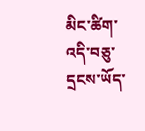མིང་ཚིག་འདི་བཅུ་དྲངས་ཡོད་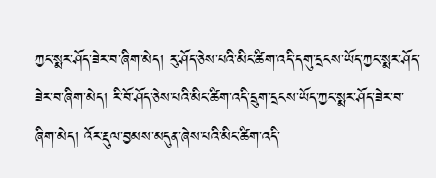ཀྱང་སྨར་ཤོད་ཟེར་བ་ཞིག་མེད། རུ་ཤོད་ཅེས་པའི་མིང་ཚིག་འདི་དགུ་དྲངས་ཡོད་ཀྱང་སྨར་ཤོད་ཟེར་བ་ཞིག་མེད། རི་བོ་ཤོད་ཅེས་པའི་མིང་ཚིག་འདི་དྲུག་དྲངས་ཡོད་ཀྱང་སྨར་ཤོད་ཟེར་བ་ཞིག་མེད། འོར་རྡུལ་བྱམས་མདུན་ཞེས་པའི་མིང་ཚིག་འདི་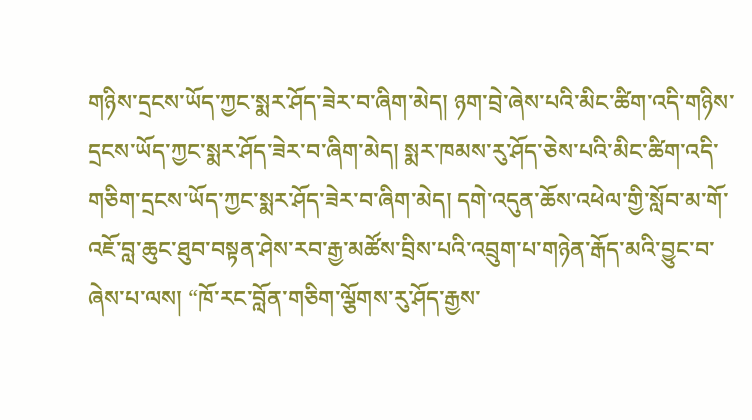གཉིས་དྲངས་ཡོད་ཀྱང་སྨར་ཤོད་ཟེར་བ་ཞིག་མེད། ཉག་བྲེ་ཞེས་པའི་མིང་ཚིག་འདི་གཉིས་དྲངས་ཡོད་ཀྱང་སྨར་ཤོད་ཟེར་བ་ཞིག་མེད། སྨར་ཁམས་རུ་ཤོད་ཅེས་པའི་མིང་ཚིག་འདི་གཅིག་དྲངས་ཡོད་ཀྱང་སྨར་ཤོད་ཟེར་བ་ཞིག་མེད། དགེ་འདུན་ཆོས་འཕེལ་གྱི་སློབ་མ་གོ་འཇོ་བླ་ཆུང་ཐུབ་བསྟན་ཤེས་རབ་རྒྱ་མཚོས་བྲིས་པའི་འབྲུག་པ་གཉེན་རྒོད་མའི་བྱུང་བ་ཞེས་པ་ལས། “ཁོ་རང་བློན་གཅིག་ལྕོགས་རུ་ཤོད་རྒྱས་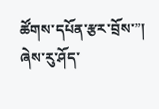ཚོགས་དཔོན་རྩར་བྲོས་”། ཞེས་རུ་ཤོད་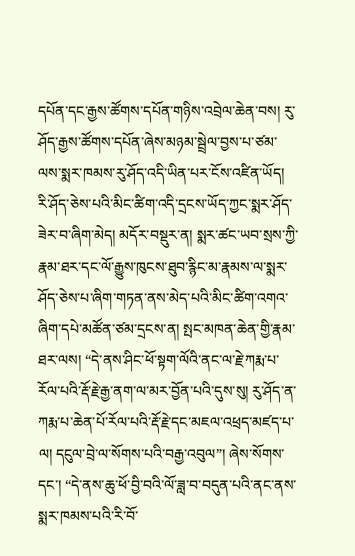དཔོན་དང་རྒྱས་ཚོགས་དཔོན་གཉིས་འབྲེལ་ཆེན་བས། རུ་ཤོད་རྒྱས་ཚོགས་དཔོན་ཞེས་མཉམ་སྦྲེལ་བྱས་པ་ཙམ་ལས་སྨར་ཁམས་རུ་ཤོད་འདི་ཡིན་པར་ངོས་འཛིན་ཡོད། རི་ཤོད་ཅེས་པའི་མིང་ཚིག་འདི་དྲངས་ཡོད་ཀྱང་སྨར་ཤོད་ཟེར་བ་ཞིག་མེད། མདོར་བསྡུར་ན། སྨར་ཚང་ཡབ་སྲས་ཀྱི་རྣམ་ཐར་དང་ལོ་རྒྱུས་ཁུངས་ཐུབ་རྙིང་མ་རྣམས་ལ་སྨར་ཤོད་ཅེས་པ་ཞིག་གཏན་ནས་མེད་པའི་མིང་ཚིག་འགའ་ཞིག་དཔེ་མཚོན་ཙམ་དྲངས་ན། སྤང་མཁན་ཆེན་གྱི་རྣམ་ཐར་ལས། “དེ་ནས་ཤིང་ཕོ་སྟག་ལོའི་ནང་ལ་རྗེ་ཀརྨ་པ་རོལ་པའི་རྡོ་རྗེ་རྒྱ་ནག་ལ་མར་བྱོན་པའི་དུས་སུ། རུ་ཤོད་ན་ཀརྨ་པ་ཆེན་པོ་རོལ་པའི་རྡོ་རྗེ་དང་མཇལ་འཕྲད་མཛད་པ་ལ། དངུལ་བྲེ་ལ་སོགས་པའི་བརྒྱ་འབུལ”། ཞེས་སོགས་དང་། “དེ་ནས་ཆུ་ཕོ་བྱི་བའི་ལོ་ཟླ་བ་བདུན་པའི་ནང་ནས་སྨར་ཁམས་པའི་རི་བོ་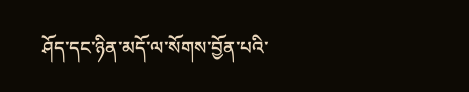ཤོད་དང་ཉིན་མདོ་ལ་སོགས་བྱོན་པའི་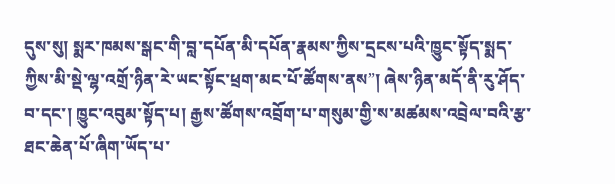དུས་སུ། སྨར་ཁམས་སྒང་གི་བླ་དཔོན་མི་དཔོན་རྣམས་ཀྱིས་དྲངས་པའི་ཁྱུང་སྟོད་སྨད་ཀྱིས་མི་སྡེ་ལྷ་འགྲོ་ཉིན་རེ་ཡང་སྟོང་ཕྲག་མང་པོ་ཚོགས་ནས”། ཞེས་ཉིན་མདོ་ནི་རུ་ཤོད་བ་དང་། ཁྱུང་འབུམ་སྟོད་པ། རྒྱས་ཚོགས་འབྲོག་པ་གསུམ་གྱི་ས་མཚམས་འབྲེལ་བའི་རྩ་ཐང་ཆེན་པོ་ཞིག་ཡོད་པ་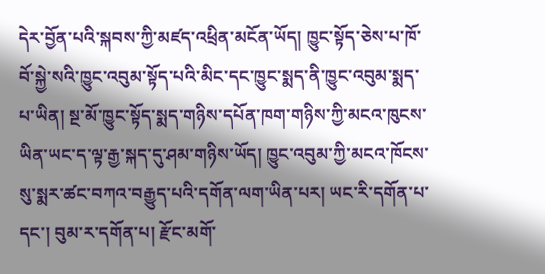དེར་བྱོན་པའི་སྐབས་ཀྱི་མཛད་འཕྲིན་མངོན་ཡོད། ཁྱུང་སྟོད་ཅེས་པ་ཁོ་བོ་སྐྱེ་སའི་ཁྱུང་འབུམ་སྟོད་པའི་མིང་དང་ཁྱུང་སྨད་ནི་ཁྱུང་འབུམ་སྨད་པ་ཡིན། སྔ་མོ་ཁྱུང་སྟོད་སྨད་གཉིས་དཔོན་ཁག་གཉིས་ཀྱི་མངའ་ཁུངས་ཡིན་ཡང་ད་ལྟ་རྒྱ་སྐད་དུ་ཤམ་གཉིས་ཡོད། ཁྱུང་འབུམ་ཀྱི་མངའ་ཁོངས་སུ་སྨར་ཚང་བཀའ་བརྒྱུད་པའི་དགོན་ལག་ཡིན་པར། ཡང་རི་དགོན་པ་དང་། བུམ་ར་དགོན་པ། རྫོང་མགོ་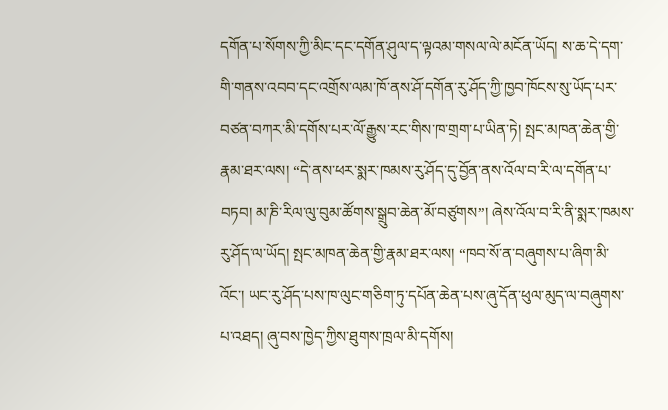དགོན་པ་སོགས་ཀྱི་མིང་དང་དགོན་ཤུལ་ད་ལྟའམ་གསལ་ལེ་མངོན་ཡོད། ས་ཆ་དེ་དག་གི་གནས་འབབ་དང་འགྲོས་ལམ་ཁོ་ནས་ཤོ་དགོན་རུ་ཤོད་ཀྱི་ཁྱབ་ཁོངས་སུ་ཡོད་པར་བཙན་བཀར་མི་དགོས་པར་ལོ་རྒྱུས་རང་གིས་ཁ་གྲག་པ་ཡིན་ཏེ། སྤང་མཁན་ཆེན་གྱི་རྣམ་ཐར་ལས། “དེ་ནས་ཕར་སྨར་ཁམས་རུ་ཤོད་དུ་བྱོན་ནས་འོལ་བ་རི་ལ་དགོན་པ་བཏབ། མ་ཎི་རིལ་ལུ་བུམ་ཚོགས་སྒྲུབ་ཆེན་མོ་བཙུགས”། ཞེས་འོལ་བ་རི་ནི་སྨར་ཁམས་རུ་ཤོད་ལ་ཡོད། སྤང་མཁན་ཆེན་གྱི་རྣམ་ཐར་ལས། “ཁབ་སོ་ན་བཞུགས་པ་ཞིག་མི་འོང་། ཡང་རུ་ཤོད་པས་ཁ་ལུང་གཅིག་ཏུ་དཔོན་ཆེན་པས་ཞུ་དོན་ཕུལ་མུད་ལ་བཞུགས་པ་འཐད། ཞུ་བས་ཁྱེད་ཀྱིས་ཐུགས་ཁྲལ་མི་དགོས།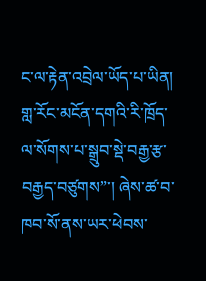ང་ལ་རྟེན་འབྲེལ་ཡོད་པ་ཡིན། གླ་རོང་མངོན་དགའི་རི་ཁྲོད་ལ་སོགས་པ་སྒྲུབ་སྡེ་བརྒྱ་རྩ་བརྒྱད་བཙུགས”་། ཞེས་ཚ་བ་ཁབ་སོ་ནས་ཡར་ཕེབས་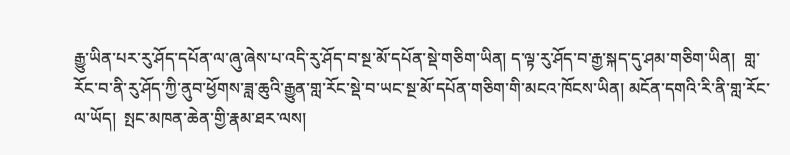རྒྱུ་ཡིན་པར་རུ་ཤོད་དཔོན་ལ་ཞུ་ཞེས་པ་འདི་རུ་ཤོད་བ་སྔ་མོ་དཔོན་སྡེ་གཅིག་ཡིན། ད་ལྟ་རུ་ཤོད་བ་རྒྱ་སྐད་དུ་ཤམ་གཅིག་ཡིན།  གླ་རོང་བ་ནི་རུ་ཤོད་ཀྱི་ནུབ་ཕྱོགས་ཟླ་ཆུའི་རྒྱུན་གླ་རོང་སྡེ་བ་ཡང་སྔ་མོ་དཔོན་གཅིག་གི་མངའ་ཁོངས་ཡིན། མངོན་དགའི་རི་ནི་གླ་རོང་ལ་ཡོད།  སྤང་མཁན་ཆེན་གྱི་རྣམ་ཐར་ལས།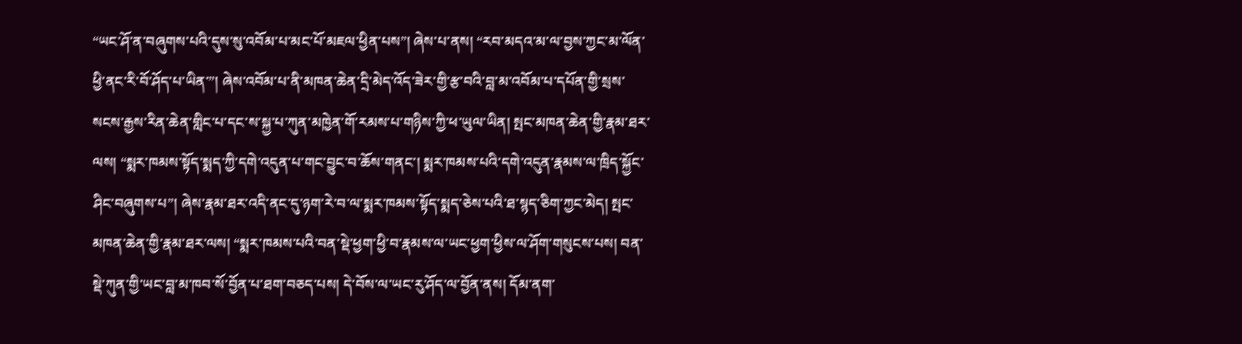“ཡང་ཤོ་ན་བཞུགས་པའི་དུས་སུ་འབོམ་པ་མང་པོ་མཇལ་ཕྱིན་པས”། ཞེས་པ་ནས། “རབ་མདའ་མ་ལ་བྱས་ཀྱང་མ་ལོན་ཕྱི་ནང་རི་བོ་ཤོད་པ་ཡིན་”། ཞེས་འབོམ་པ་ནི་མཁན་ཆེན་དྲི་མེད་འོད་ཟེར་གྱི་རྩ་བའི་བླ་མ་འབོམ་པ་དཔོན་གྱི་སྲས་སངས་རྒྱས་རིན་ཆེན་གླིང་པ་དང་ས་སྐྱ་པ་ཀུན་མཁྱེན་གོ་རམས་པ་གཉིས་ཀྱི་ཕ་ཡུལ་ཡིན། སྤང་མཁན་ཆེན་གྱི་རྣམ་ཐར་ལས། “སྨར་ཁམས་སྟོད་སྨད་ཀྱི་དགེ་འདུན་པ་གང་བྱུང་བ་ཆོས་གནང་། སྨར་ཁམས་པའི་དགེ་འདུན་རྣམས་ལ་ཁྲིད་སྐྱོང་ཤིང་བཞུགས་པ”། ཞེས་རྣམ་ཐར་འདི་ནང་དུ་ཉག་རེ་བ་ལ་སྨར་ཁམས་སྟོད་སྨད་ཅེས་པའི་ཐ་སྙད་ཅིག་ཀྱང་མེད། སྤང་མཁན་ཆེན་གྱི་རྣམ་ཐར་ལས། “སྨར་ཁམས་པའི་བན་སྡེ་ཕྱག་ཕྱི་བ་རྣམས་ལ་ཡང་ཕྱག་ཕྱིས་ལ་ཤོག་གསུངས་པས། བན་སྡེ་ཀུན་གྱི་ཡང་བླ་མ་ཁབ་སོ་བྱོན་པ་ཐག་བཅད་པས། དེ་བོས་ལ་ཡང་རུ་ཤོད་ལ་བྱོན་ནས། དོམ་ནག་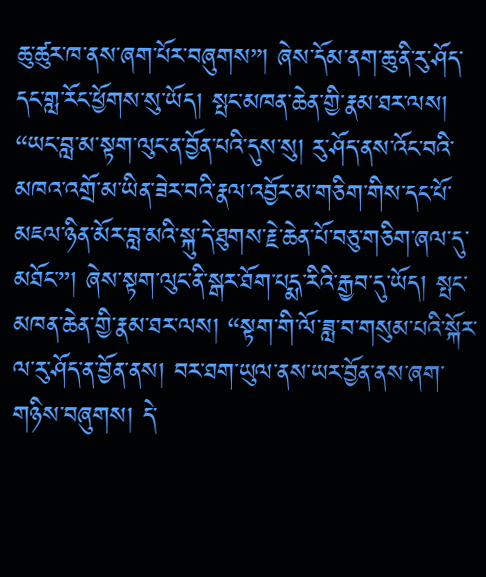ཆུ་ཚུར་ཁ་ནས་ཞག་པོར་བཞུགས”། ཞེས་དོམ་ནག་ཆུ་ནི་རུ་ཤོད་དང་གླ་རོང་ཕྱོགས་སུ་ཡོད། སྤང་མཁན་ཆེན་གྱི་རྣམ་ཐར་ལས། “ཡང་བླ་མ་སྟག་ལུང་ན་བྱོན་པའི་དུས་སུ། རུ་ཤོད་ནས་འོང་བའི་མཁའ་འགྲོ་མ་ཡིན་ཟེར་བའི་རྣལ་འབྱོར་མ་གཅིག་གིས་དང་པོ་མཇལ་ཉིན་མོར་བླ་མའི་སྐུ་དེ་ཐུགས་རྗེ་ཆེན་པོ་བཅུ་གཅིག་ཞལ་དུ་མཐོང་”། ཞེས་སྟག་ལུང་ནི་སྒར་ཐོག་པདྨ་རིའི་རྒྱབ་དུ་ཡོད། སྤང་མཁན་ཆེན་གྱི་རྣམ་ཐར་ལས། “སྟག་གི་ལོ་ཟླ་བ་གསུམ་པའི་སྐོར་ལ་རུ་ཤོད་ན་བྱོན་ནས། བར་ཐག་ཡུལ་ནས་ཡར་བྱོན་ནས་ཞག་གཉིས་བཞུགས། དེ་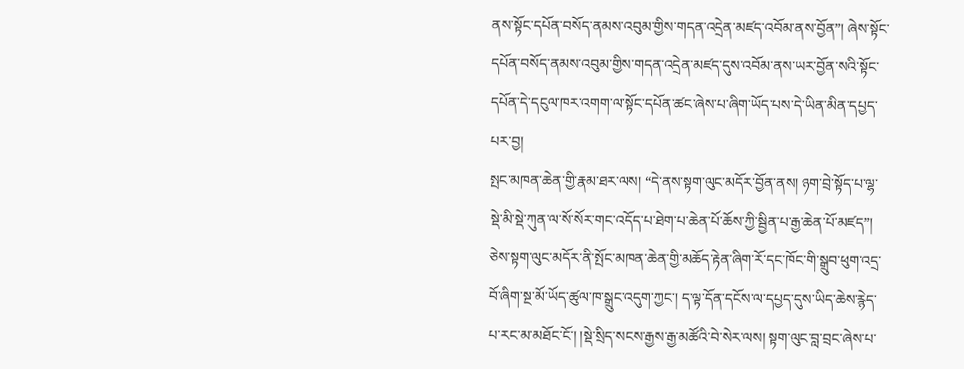ནས་སྟོང་དཔོན་བསོད་ནམས་འབུམ་གྱིས་གདན་འདྲེན་མཛད་འབོམ་ནས་བྱོན”། ཞེས་སྟོང་དཔོན་བསོད་ནམས་འབུམ་གྱིས་གདན་འདྲེན་མཛད་དུས་འབོམ་ནས་ཡར་བྱོན་སའི་སྟོང་དཔོན་དེ་དངུལ་ཁར་འགག་ལ་སྟོང་དཔོན་ཚང་ཞེས་པ་ཞིག་ཡོད་པས་དེ་ཡིན་མིན་དཔྱད་པར་བྱ།
སྤང་མཁན་ཆེན་གྱི་རྣམ་ཐར་ལས། “དེ་ནས་སྟག་ལུང་མདོར་བྱོན་ནས། ཉག་བྲེ་སྟོད་པ་ལྷ་སྡེ་མི་སྡེ་ཀུན་ལ་སོ་སོར་གང་འདོད་པ་ཐེག་པ་ཆེན་པོ་ཆོས་ཀྱི་སྦྱིན་པ་རྒྱ་ཆེན་པོ་མཛད”། ཅེས་སྟག་ལུང་མདོར་ནི་སྤོང་མཁན་ཆེན་གྱི་མཆོད་རྟེན་ཞིག་རོ་དང་ཁོང་གི་སྒྲུབ་ཕུག་འདྲ་བོ་ཞིག་སྔ་མོ་ཡོད་ཚུལ་ཁ་སྒྲུང་འདུག་ཀྱང་། ད་ལྟ་དོན་དངོས་ལ་དཔྱད་དུས་ཡིད་ཆེས་རྙེད་པ་རང་མ་མཐོང་ངོ་། །སྡེ་སྲིད་སངས་རྒྱས་རྒྱ་མཚོའི་བེ་སེར་ལས། སྟག་ལུང་བླ་བྲང་ཞེས་པ་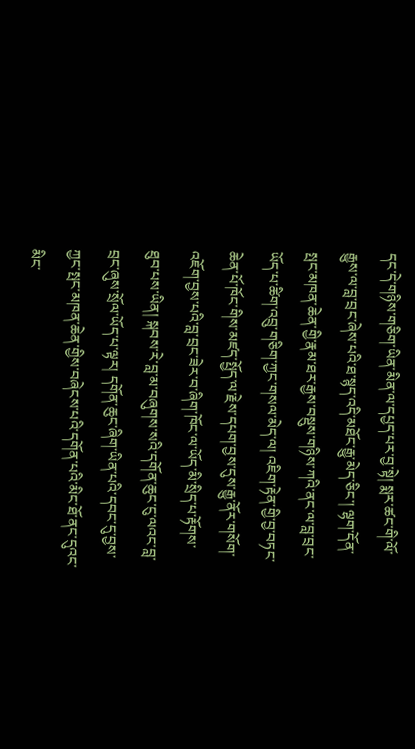དང་དེ་གཉིས་གཅིག་ཡིན་མིན་ལ་དཔྱད་པར་བྱ་སྟེ། སྨར་ཚང་གི་ལོ་རྒྱུས་ལ་བླ་བྲང་ཞེས་པའི་ཐ་སྙད་འདི་མཐོང་རྒྱུ་མེད་ཅིང་། ལྷག་དོན་སྤང་མཁན་ཆེན་གྱི་རྣམ་ཐར་རྒྱས་བསྡུས་གཉིས་ཀའི་ནང་ལ་བླ་བྲང་ཡོད་པ་ཚིག་འབྲུ་གཅིག་ཀྱང་གསལ་མེད་ལ། འཇིག་རྟེན་གྱི་བྱ་བཏང་ཆེན་པོ་ཁོང་གིས་མཛད་སྤྱོད་ལ་རྗེས་དཔག་བྱས་དུས་རྒྱུ་ནོར་གསོག་འཇོག་བྱས་པའི་བླ་བྲང་ཟེར་བ་ཞིག་ཁོང་ལ་ཡོད་མི་སྲིད་པ་རྟོགས་ཐུབ་པས་ཡིན། སྐབས་རེ་བླ་མ་བཞུགས་སའི་དགོན་ཆུང་ངུ་ལའང་བླ་བྲང་ཞུས་སྲོལ་ཡོད་པ་ལྟར། དགོན་ཆུང་ཞིག་ཡིན་པའི་དབང་དུ་བྱས་ཀྱང་སྤང་མཁན་ཆེན་གྱིས་བཞེངས་པའི་དགོན་པའི་མིང་ཐོ་ནང་དུའང་མིང་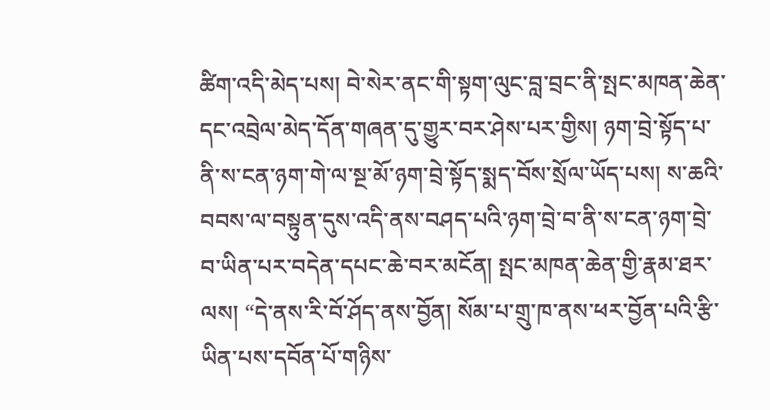ཚིག་འདི་མེད་པས། བེ་སེར་ནང་གི་སྟག་ལུང་བླ་བྲང་ནི་སྤང་མཁན་ཆེན་དང་འབྲེལ་མེད་དོན་གཞན་དུ་གྱུར་བར་ཤེས་པར་གྱིས། ཉག་བྲེ་སྟོད་པ་ནི་ས་ངན་ཉག་གེ་ལ་སྔ་མོ་ཉག་བྲེ་སྟོད་སྨད་བོས་སྲོལ་ཡོད་པས། ས་ཆའི་བབས་ལ་བསྟུན་དུས་འདི་ནས་བཤད་པའི་ཉག་བྲེ་བ་ནི་ས་ངན་ཉག་བྲེ་བ་ཡིན་པར་བདེན་དཔང་ཆེ་བར་མངོན། སྤང་མཁན་ཆེན་གྱི་རྣམ་ཐར་ལས། “དེ་ནས་རི་བོ་ཤོད་ནས་བྱོན། སོམ་པ་གྲུ་ཁ་ནས་ཕར་བྱོན་པའི་རྩི་ཡིན་པས་དབོན་པོ་གཉིས་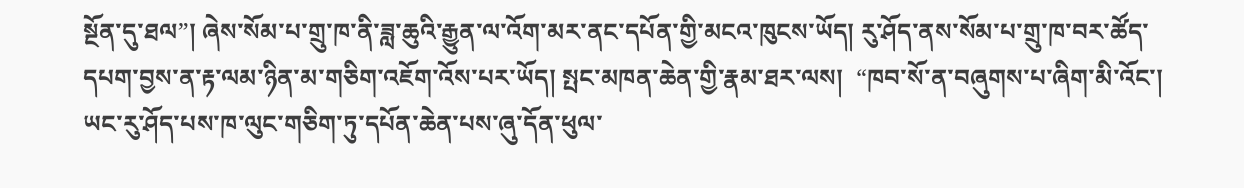སྔོན་དུ་ཐལ”། ཞེས་སོམ་པ་གྲུ་ཁ་ནི་ཟླ་ཆུའི་རྒྱུན་ལ་འོག་མར་ནང་དཔོན་གྱི་མངའ་ཁུངས་ཡོད། རུ་ཤོད་ནས་སོམ་པ་གྲུ་ཁ་བར་ཚོད་དཔག་བྱས་ན་རྟ་ལམ་ཉིན་མ་གཅིག་འཇོག་འོས་པར་ཡོད། སྤང་མཁན་ཆེན་གྱི་རྣམ་ཐར་ལས།  “ཁབ་སོ་ན་བཞུགས་པ་ཞིག་མི་འོང་། ཡང་རུ་ཤོད་པས་ཁ་ལུང་གཅིག་ཏུ་དཔོན་ཆེན་པས་ཞུ་དོན་ཕུལ་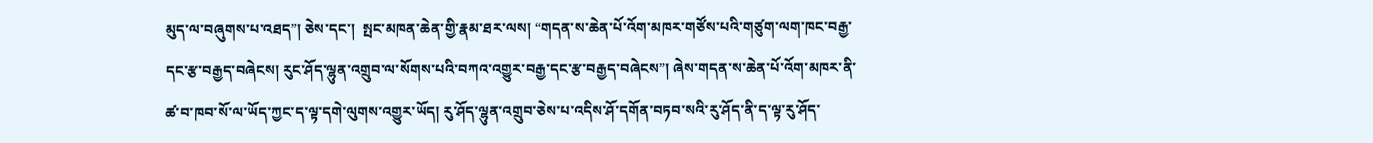མུད་ལ་བཞུགས་པ་འཐད”། ཅེས་དང་།  སྤང་མཁན་ཆེན་གྱི་རྣམ་ཐར་ལས། “གདན་ས་ཆེན་པོ་འོག་མཁར་གཙོས་པའི་གཙུག་ལག་ཁང་བརྒྱ་དང་རྩ་བརྒྱད་བཞེངས། རུང་ཤོད་ལྷུན་འགྲུབ་ལ་སོགས་པའི་བཀའ་འགྱུར་བརྒྱ་དང་རྩ་བརྒྱད་བཞེངས”། ཞེས་གདན་ས་ཆེན་པོ་འོག་མཁར་ནི་ཚ་བ་ཁབ་སོ་ལ་ཡོད་ཀྱང་ད་ལྟ་དགེ་ལུགས་འགྱུར་ཡོད། རུ་ཤོད་ལྷུན་འགྲུབ་ཅེས་པ་འདིས་ཤོ་དགོན་བཏབ་སའི་རུ་ཤོད་ནི་ད་ལྟ་རུ་ཤོད་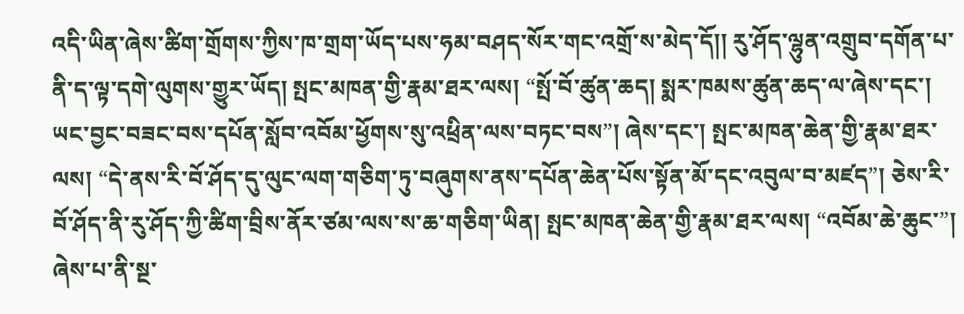འདི་ཡིན་ཞེས་ཚིག་གྲོགས་ཀྱིས་ཁ་གྲག་ཡོད་པས་ཧམ་བཤད་སོར་གང་འགྲོ་ས་མེད་དོ།། རུ་ཤོད་ལྷུན་འགྲུབ་དགོན་པ་ནི་ད་ལྟ་དགེ་ལུགས་གྱུར་ཡོད། སྤང་མཁན་གྱི་རྣམ་ཐར་ལས། “སྤོ་བོ་ཚུན་ཆད། སྨར་ཁམས་ཚུན་ཆད་ལ་ཞེས་དང་། ཡང་བྱང་བཟང་བས་དཔོན་སློབ་འབོམ་ཕྱོགས་སུ་འཕྲིན་ལས་བཏང་བས”། ཞེས་དང་། སྤང་མཁན་ཆེན་གྱི་རྣམ་ཐར་ལས། “དེ་ནས་རི་བོ་ཤོད་དུ་ལུང་ལག་གཅིག་ཏུ་བཞུགས་ནས་དཔོན་ཆེན་པོས་སྟོན་མོ་དང་འབུལ་བ་མཛད”། ཅེས་རི་བོ་ཤོད་ནི་རུ་ཤོད་ཀྱི་ཚིག་བྲིས་ནོར་ཙམ་ལས་ས་ཆ་གཅིག་ཡིན། སྤང་མཁན་ཆེན་གྱི་རྣམ་ཐར་ལས། “འབོམ་ཆེ་ཆུང་”། ཞེས་པ་ནི་སྔ་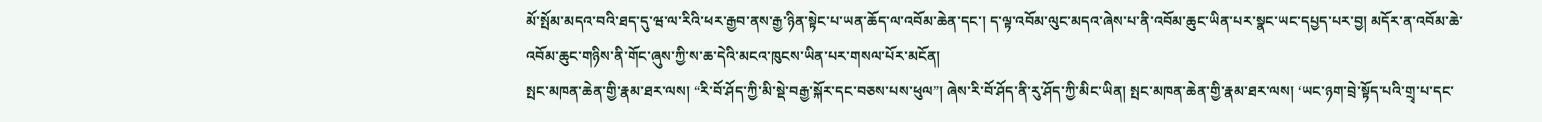མོ་སྤོམ་མདའ་བའི་ཐད་དུ་ཝ་ལ་རིའི་ཕར་རྒྱབ་ནས་རྒྱ་ཉིན་སྟེང་པ་ཡན་ཆོད་ལ་འབོམ་ཆེན་དང་། ད་ལྟ་འབོམ་ལུང་མདའ་ཞེས་པ་ནི་འབོམ་ཆུང་ཡིན་པར་སྣང་ཡང་དཔྱད་པར་བྱ། མདོར་ན་འབོམ་ཆེ་འབོམ་ཆུང་གཉིས་ནི་གོང་ཞུས་ཀྱི་ས་ཆ་དེའི་མངའ་ཁུངས་ཡིན་པར་གསལ་པོར་མངོན།
སྤང་མཁན་ཆེན་གྱི་རྣམ་ཐར་ལས། “རི་བོ་ཤོད་ཀྱི་མི་སྡེ་བརྒྱ་སྐོར་དང་བཅས་པས་ཕུལ”། ཞེས་རི་བོ་ཤོད་ནི་རུ་ཤོད་ཀྱི་མིང་ཡིན། སྤང་མཁན་ཆེན་གྱི་རྣམ་ཐར་ལས། ‘ཡང་ཉག་བྲེ་སྟོད་པའི་གྲྭ་པ་དང་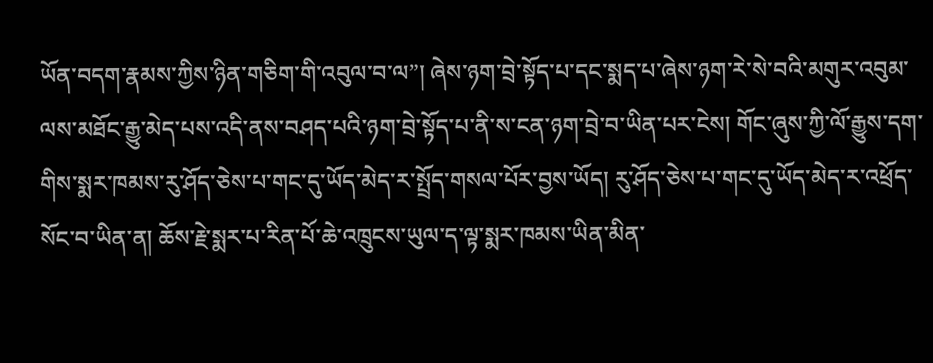ཡོན་བདག་རྣམས་ཀྱིས་ཉིན་གཅིག་གི་འབུལ་བ་ལ”། ཞེས་ཉག་བྲེ་སྟོད་པ་དང་སྨད་པ་ཞེས་ཉག་རེ་སེ་བའི་མགུར་འབུམ་ལས་མཐོང་རྒྱུ་མེད་པས་འདི་ནས་བཤད་པའི་ཉག་བྲེ་སྟོད་པ་ནི་ས་ངན་ཉག་བྲེ་བ་ཡིན་པར་ངེས། གོང་ཞུས་ཀྱི་ལོ་རྒྱུས་དག་གིས་སྨར་ཁམས་རུ་ཤོད་ཅེས་པ་གང་དུ་ཡོད་མེད་ར་སྤྲོད་གསལ་པོར་བྱས་ཡོད། རུ་ཤོད་ཅེས་པ་གང་དུ་ཡོད་མེད་ར་འཕྲོད་སོང་བ་ཡིན་ན། ཆོས་རྗེ་སྨར་པ་རིན་པོ་ཆེ་འཁྲུངས་ཡུལ་ད་ལྟ་སྨར་ཁམས་ཡིན་མིན་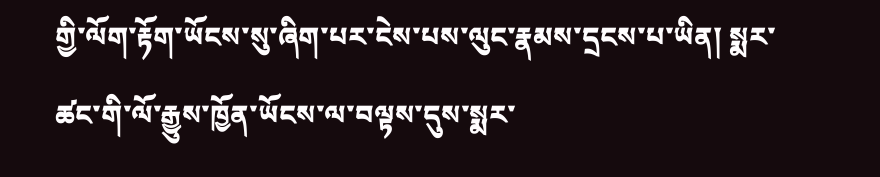གྱི་ལོག་རྟོག་ཡོངས་སུ་ཞིག་པར་ངེས་པས་ལུང་རྣམས་དྲངས་པ་ཡིན། སྨར་ཚང་གི་ལོ་རྒྱུས་ཁྱོན་ཡོངས་ལ་བལྟས་དུས་སྨར་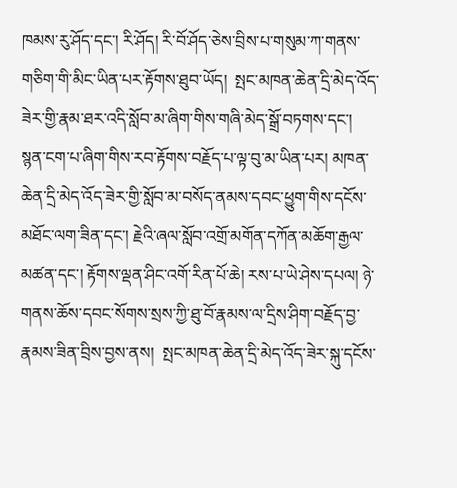ཁམས་རུ་ཤོད་དང་། རི་ཤོད། རི་བོ་ཤོད་ཅེས་བྲིས་པ་གསུམ་ཀ་གནས་གཅིག་གི་མིང་ཡིན་པར་རྟོགས་ཐུབ་ཡོད།  སྤང་མཁན་ཆེན་དྲི་མེད་འོད་ཟེར་གྱི་རྣམ་ཐར་འདི་སློབ་མ་ཞིག་གིས་གཞི་མེད་སྒྲོ་བཏགས་དང་། སྙན་ངག་པ་ཞིག་གིས་རབ་རྟོགས་བརྗོད་པ་ལྟ་བུ་མ་ཡིན་པར། མཁན་ཆེན་དྲི་མེད་འོད་ཟེར་གྱི་སློབ་མ་བསོད་ནམས་དབང་ཕྱུག་གིས་དངོས་མཐོང་ལག་ཟིན་དང་། རྗེའི་ཞལ་སློབ་འགྲོ་མགོན་དཀོན་མཆོག་རྒྱལ་མཚན་དང་། རྟོགས་ལྡན་ཤིང་འགོ་རིན་པོ་ཆེ། རས་པ་ཡེ་ཤེས་དཔལ། ཉེ་གནས་ཆོས་དབང་སོགས་སྲས་ཀྱི་ཐུ་བོ་རྣམས་ལ་དྲིས་ཤིག་བརྗོད་བྱ་རྣམས་ཟིན་བྲིས་བྱས་ནས།  སྤང་མཁན་ཆེན་དྲི་མེད་འོད་ཟེར་སྐུ་དངོས་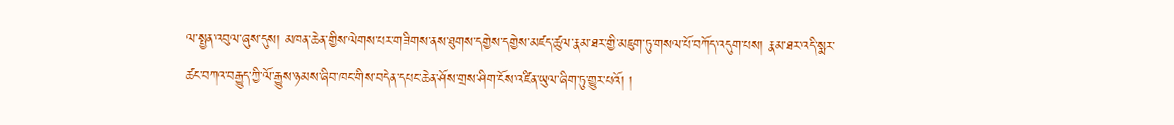ལ་སྤྱན་འབུལ་ཞུས་དུས། མཁན་ཆེན་གྱིས་ལེགས་པར་གཟིགས་ནས་ཐུགས་དགྱེས་དགྱེས་མཛད་ཚུལ་རྣམ་ཐར་གྱི་མཇུག་ཏུ་གསལ་པོ་བཀོད་འདུག་པས། རྣམ་ཐར་འདི་སྨར་ཚང་བཀའ་བརྒྱུད་ཀྱི་ལོ་རྒྱུས་ཉམས་ཞིབ་ཁང་གིས་བདེན་དཔང་ཆེན་ཤོས་གྲས་ཤིག་ངོས་འཛིན་ཡུལ་ཞིག་ཏུ་གྱུར་པའོ། །